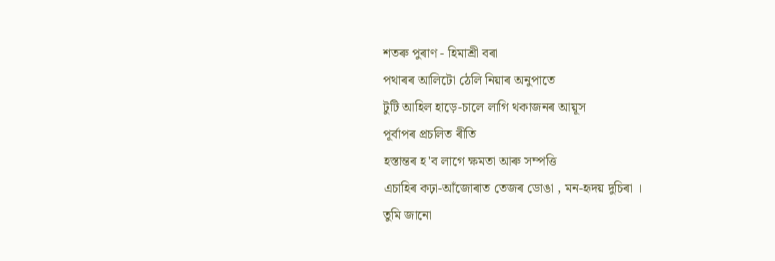শতৰু পুৰাণ - হিমাশ্ৰী বৰা
পথাৰৰ আলিটো ঠেলি নিয়াৰ অনুপাতে
টুটি আহিল হাড়ে-চালে লাগি থকাজনৰ আয়ূস
পূৰ্বাপৰ প্ৰচলিত ৰীতি
হস্তান্তৰ হ'ব লাগে ক্ষমতা আৰু সম্পত্তি
এচাহিৰ কঢ়া-আঁজোৰাত তেজৰ ডোঙা , মন-হৃদয় দুচিৰা ।
তুমি জানো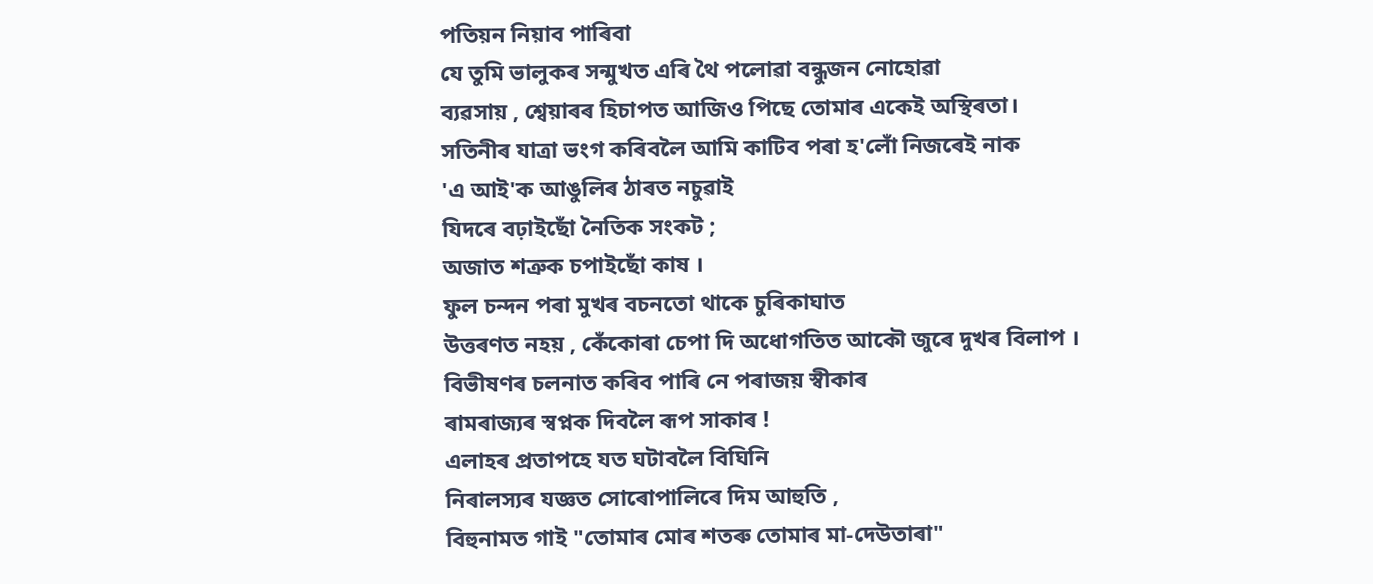পতিয়ন নিয়াব পাৰিবা
যে তুমি ভালুকৰ সন্মুখত এৰি থৈ পলোৱা বন্ধুজন নোহোৱা
ব্যৱসায় , শ্বেয়াৰৰ হিচাপত আজিও পিছে তোমাৰ একেই অস্থিৰতা।
সতিনীৰ যাত্ৰা ভংগ কৰিবলৈ আমি কাটিব পৰা হ'লোঁ নিজৰেই নাক
'এ আই'ক আঙুলিৰ ঠাৰত নচুৱাই
যিদৰে বঢ়াইছোঁ নৈতিক সংকট ;
অজাত শত্ৰুক চপাইছোঁ কাষ ।
ফুল চন্দন পৰা মুখৰ বচনতো থাকে চুৰিকাঘাত
উত্তৰণত নহয় , কেঁকোৰা চেপা দি অধোগতিত আকৌ জুৰে দুখৰ বিলাপ ।
বিভীষণৰ চলনাত কৰিব পাৰি নে পৰাজয় স্বীকাৰ
ৰামৰাজ্যৰ স্বপ্নক দিবলৈ ৰূপ সাকাৰ !
এলাহৰ প্ৰতাপহে যত ঘটাবলৈ বিঘিনি
নিৰালস্যৰ যজ্ঞত সোৰোপালিৰে দিম আহুতি ,
বিহুনামত গাই "তোমাৰ মোৰ শতৰু তোমাৰ মা-দেউতাৰা"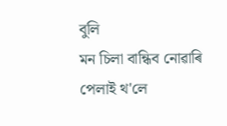বুলি
মন চিলা বান্ধিব নোৱাৰি
পেলাই থ'লে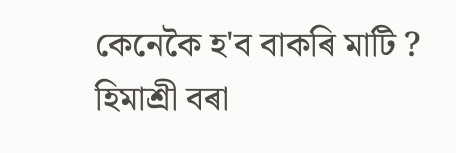কেনেকৈ হ'ব বাকৰি মাটি ?
হিমাশ্ৰী বৰা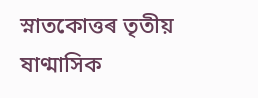স্নাতকোত্তৰ তৃতীয় ষাণ্মাসিক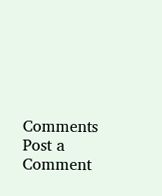Comments
Post a Comment